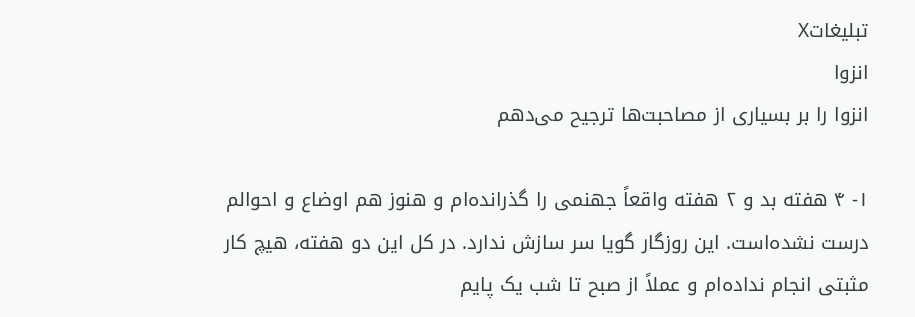تبليغاتX
انزوا
انزوا را بر بسیاری از مصاحبت‌ها ترجیح می‌دهم

۱- ۴ هفته بد و ۲ هفته واقعاً جهنمی را گذرانده‌ام و هنوز هم اوضاع و احوالم درست نشده‌است. این روزگار گویا سر سازش ندارد. در کل این دو هفته، هیچ کار مثبتی انجام نداده‌ام و عملاً‌ از صبح تا شب یک پایم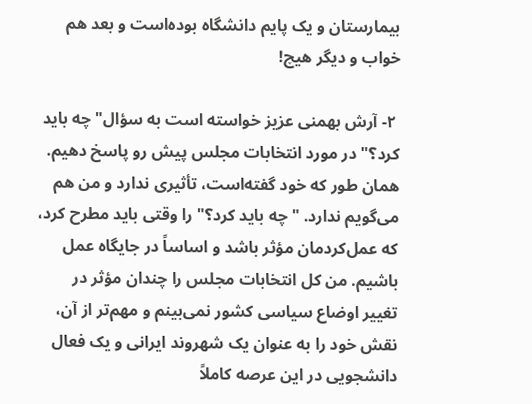بیمارستان و یک پایم دانشگاه بوده‌است و بعد هم خواب و دیگر هیچ!

 ۲- آرش بهمنی عزیز خواسته است به سؤال" چه باید کرد؟" در مورد انتخابات مجلس پیش رو پاسخ دهیم. همان طور که خود گفته‌است، تأثیری ندارد و من هم می‌گویم ندارد. "چه باید کرد؟" را وقتی باید مطرح کرد، که عمل‌کردمان مؤثر باشد و اساساً در جایگاه عمل باشیم. من کل انتخابات مجلس را چندان مؤثر در تغییر اوضاع سیاسی کشور نمی‌بینم و مهم‌تر از آن، نقش خود را به عنوان یک شهروند ایرانی و یک فعال دانشجویی در این عرصه کاملاً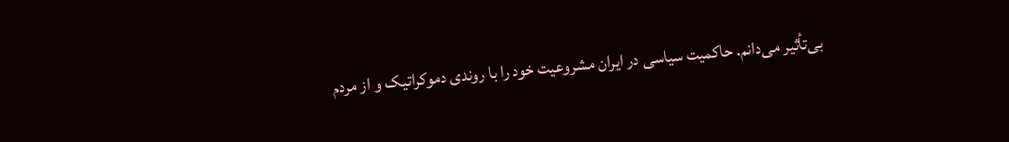بی‌تأثیر می‌دانم. حاکمیت سیاسی در ایران مشروعیت خود را با روندی دموکراتیک و از مردم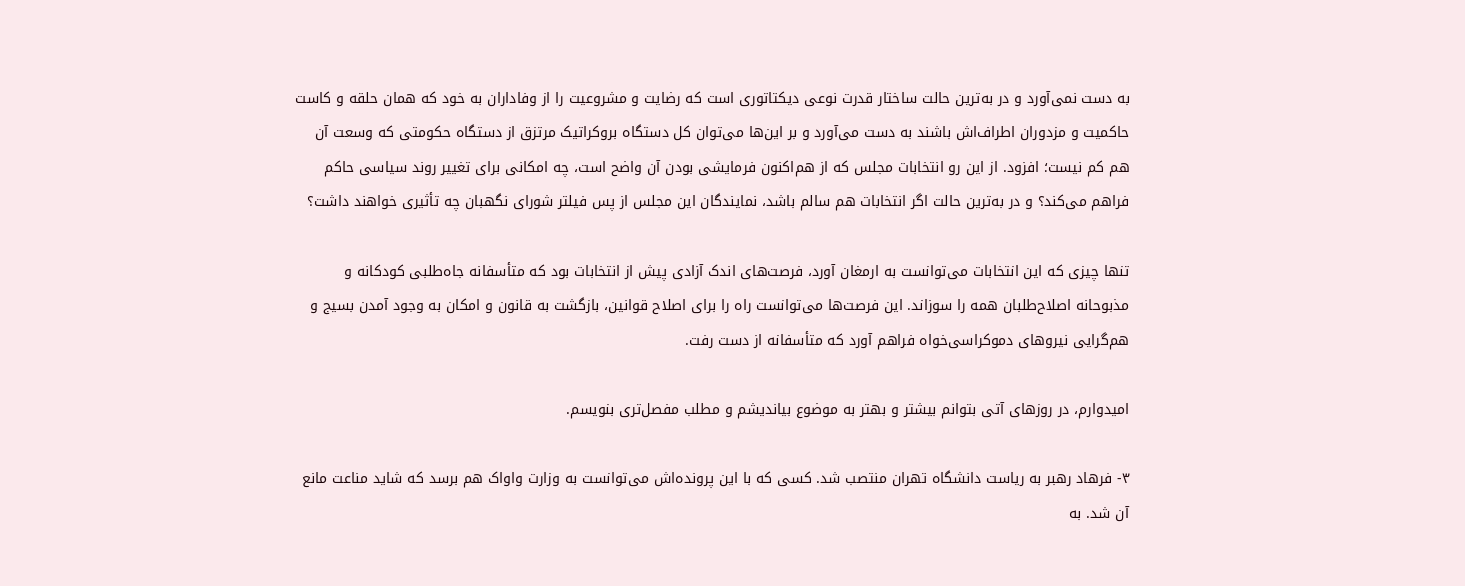به دست نمی‌آورد و در به‌ترین حالت ساختار قدرت نوعی دیکتاتوری است که رضایت و مشروعیت را از وفاداران به خود که همان حلقه و کاست حاکمیت و مزدوران اطراف‌اش باشند به دست می‌آورد و بر این‌ها می‌توان کل دستگاه بروکراتیک مرتزق از دستگاه حکومتی که وسعت آن هم کم نیست؛ افزود. از این رو انتخابات مجلس که از هم‌اکنون فرمایشی بودن آن واضح است، چه امکانی برای تغییر روند سیاسی حاکم فراهم می‌کند؟ و در به‌ترین حالت اگر انتخابات هم سالم باشد، نمایندگان این مجلس از پس فیلتر شورای نگهبان چه تأثیری خواهند داشت؟

تنها چیزی که این انتخابات می‌توانست به ارمغان آورد، فرصت‌های اندک آزادی پیش از انتخابات بود که متأسفانه جاه‌طلبی کودکانه و مذبوحانه اصلاح‌طلبان همه را سوزاند. این فرصت‌ها می‌توانست راه را برای اصلاح قوانین، بازگشت به قانون و امکان به وجود آمدن بسیج و هم‌گرایی نیروهای دموکراسی‌خواه فراهم آورد که متأسفانه از دست رفت.

امیدوارم، در روزهای آتی بتوانم بیشتر و بهتر به موضوع بیاندیشم و مطلب مفصل‌تری بنویسم.

۳- فرهاد رهبر به ریاست دانشگاه تهران منتصب شد. کسی که با این پرونده‌اش می‌توانست به وزارت واواک هم برسد که شاید مناعت مانع آن شد. به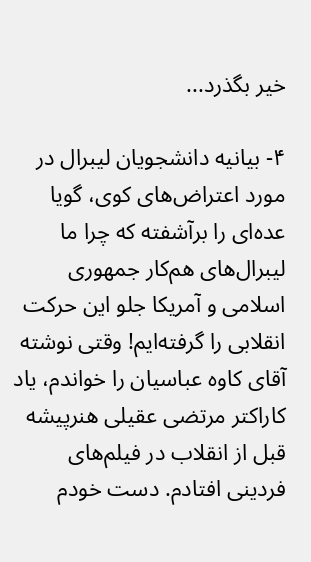خیر بگذرد...

۴- بیانیه دانشجویان لیبرال در مورد اعتراض‌های کوی، گویا عده‌ای را برآشفته که چرا ما لیبرال‌های هم‌کار جمهوری اسلامی و آمریکا جلو این حرکت انقلابی را گرفته‌ایم! وقتی نوشته آقای کاوه عباسیان را خواندم، یاد کاراکتر مرتضی عقیلی هنرپیشه قبل از انقلاب در فیلم‌های فردینی افتادم. دست خودم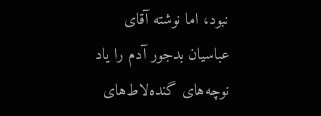نبود، اما نوشته آقای عباسیان بدجور آدم را یاد نوچه‌های گنده‌لاط‌های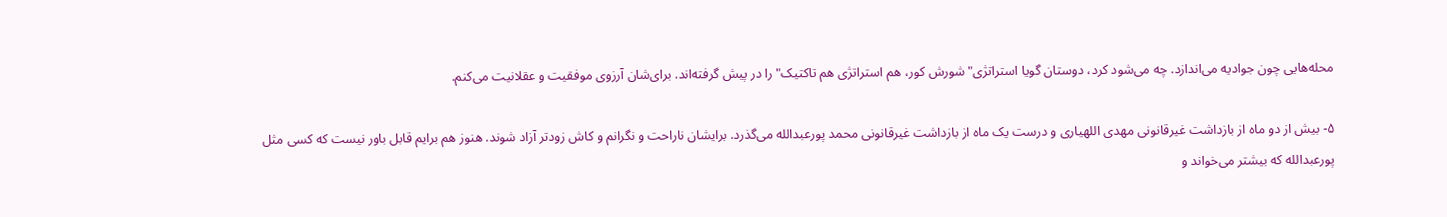محله‌هایی چون جوادیه می‌اندازد. چه می‌شود کرد، دوستان گویا استراتژی" شورش کور، هم استراتژی هم تاکتیک" را در پیش گرفته‌اند. برای‌شان آرزوی موفقیت و عقلانیت می‌کنم.

۵- بیش از دو ماه از بازداشت غیرقانونی مهدی اللهیاری و درست یک ماه از بازداشت غیرقانونی محمد پورعبدالله می‌گذرد. برایشان ناراحت و نگرانم و کاش زودتر آزاد شوند. هنوز هم برایم قابل باور نیست که کسی مثل پورعبدالله که بیشتر می‌خواند و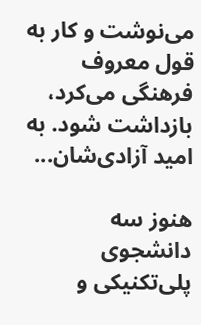می‌نوشت و کار به قول معروف فرهنگی می‌کرد، بازداشت شود. به امید آزادی‌شان...

هنوز سه دانشجوی پلی‌تکنیکی و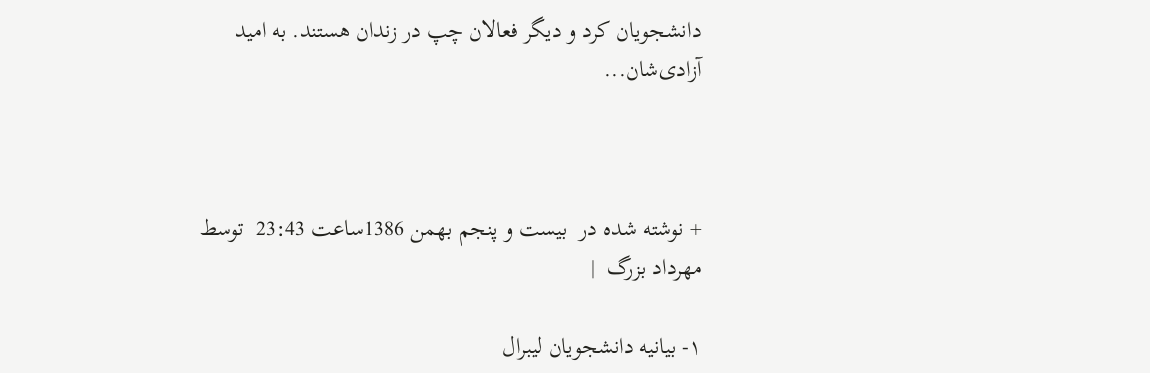دانشجویان کرد و دیگر فعالان چپ در زندان هستند. به امید آزادی‌شان...



+ نوشته شده در  بیست و پنجم بهمن 1386ساعت 23:43  توسط مهرداد بزرگ  |

۱- بیانیه دانشجویان لیبرال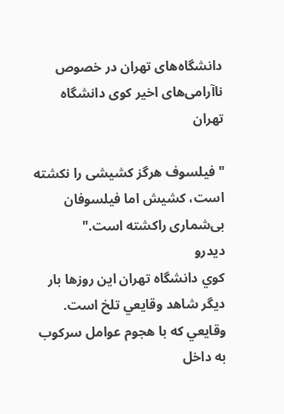دانشگاه‌های تهران در خصوص ناآرامی‌های اخیر کوی دانشگاه تهران

"فيلسوف هرگز كشيشی را نكشته است، كشيش اما فيلسوفان بی‌شماری راكشته است."
ديدرو
كوي دانشگاه تهران اين روزها بار ديگر شاهد وقايعي تلخ است. وقايعي كه با هجوم عوامل سركوب به داخل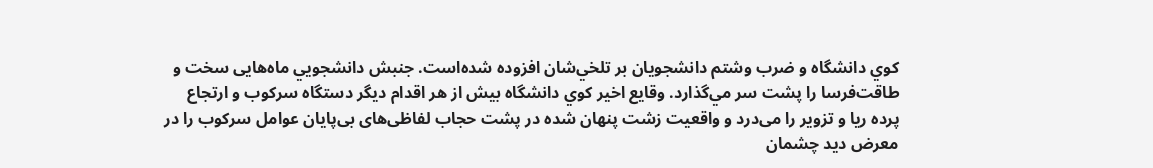كوي دانشگاه و ضرب وشتم دانشجويان بر تلخي‌شان افزوده شده‌است. جنبش دانشجويي ماه‌هایی سخت و طاقت‌فرسا را پشت سر مي‌گذارد. وقايع اخير كوي دانشگاه بيش از هر اقدام ديگر دستگاه سركوب و ارتجاع پرده ريا و تزوير را می‌درد و واقعيت زشت پنهان شده در پشت حجاب لفاظی‌های بی‌پايان عوامل سركوب را در معرض ديد چشمان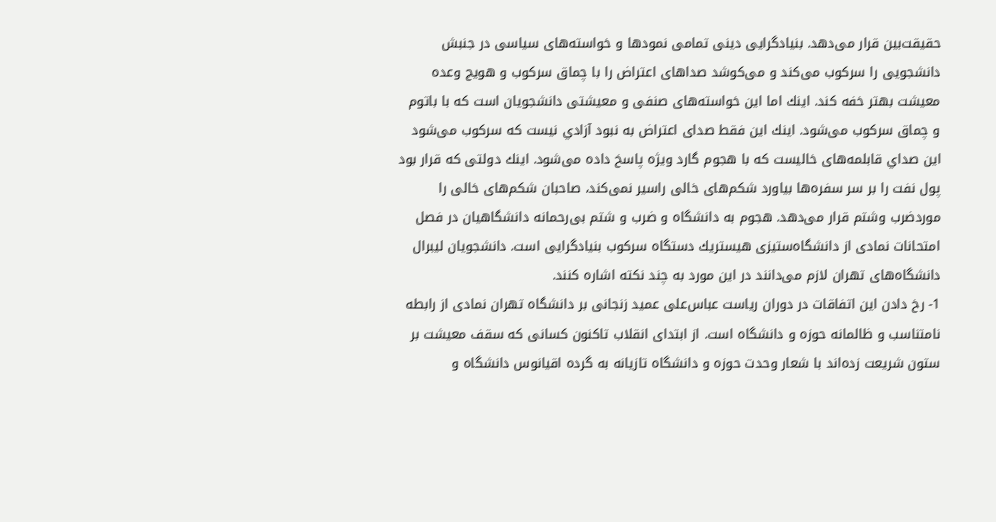حقيقت‌بين قرار می‌دهد. بنيادگرایی دينی تمامی نمودها و خواسته‌های سياسی در جنبش دانشجويی را سركوب می‌كند و می‌كوشد صداهای اعتراض را با چماق سركوب و هويج وعده معيشت بهتر خفه كند. اينك اما اين خواسته‌های صنفی و معيشتی دانشجويان است كه با باتوم و چماق سركوب می‌شود. اينك اين فقط صدای اعتراض به نبود آزادي نيست كه سركوب می‌شود اين صداي قابلمه‌های خاليست كه با هجوم گارد وي‍ژه پاسخ داده می‌شود. اينك دولتی كه قرار بود پول نفت را بر سر سفره‌ها بياورد شكم‌های خالی راسير نمی‌كند، صاحبان شكم‌های خالی را موردضرب وشتم قرار می‌دهد. هجوم به دانشگاه و ضرب و شتم بی‌رحمانه دانشگاهيان در فصل امتحانات نمادی از دانشگاه‌ستيزی هيستريك دستگاه سركوب بنيادگرايی است. دانشجويان ليبرال دانشگاه‌های تهران لازم می‌دانند در اين مورد به چند نكته اشاره كنند.
1- رخ دادن اين اتفاقات در دوران رياست عباس‌علی عميد زنجانی بر دانشگاه تهران نمادی از رابطه نامتناسب و ظالمانه حوزه و دانشگاه است. از ابتدای انقلاب تاكنون كسانی كه سقف معيشت بر ستون شريعت زده‌اند با شعار وحدت حوزه و دانشگاه تازيانه به گرده اقيانوس دانشگاه و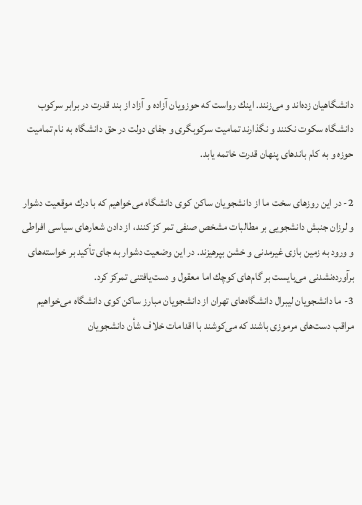دانشگاهيان زده‌اند و می‌زنند. اينك رواست كه حوزويان آزاده و آزاد از بند قدرت در برابر سركوب دانشگاه سكوت نكنند و نگذارند تماميت سركوبگری و جفای دولت در حق دانشگاه به نام تماميت حوزه و به كام باندهای پنهان قدرت خاتمه يابد.

2- در اين روزهای سخت ما از دانشجويان ساكن كوی دانشگاه می‌خواهيم كه با درك موقعيت دشوار و لرزان جنبش دانشجویی بر مطالبات مشخص صنفی تمر كز كنند، از دادن شعارهای سياسی افراطی و ورود به زمين بازی غيرمدنی و خشن بپرهيزند. در اين وضعيت دشوار به جای تأكيد بر خواسته‌های برآورده‌نشدنی می‌بايست بر گام‌های كوچك اما معقول و دست‌يافتنی تمركز كرد.
3- ما دانشجويان ليبرال دانشگاه‌های تهران از دانشجويان مبارز ساكن كوی دانشگاه می‌خواهيم مراقب دست‌های مرموزی باشند كه می‌كوشند با اقدامات خلاف شأن دانشجويان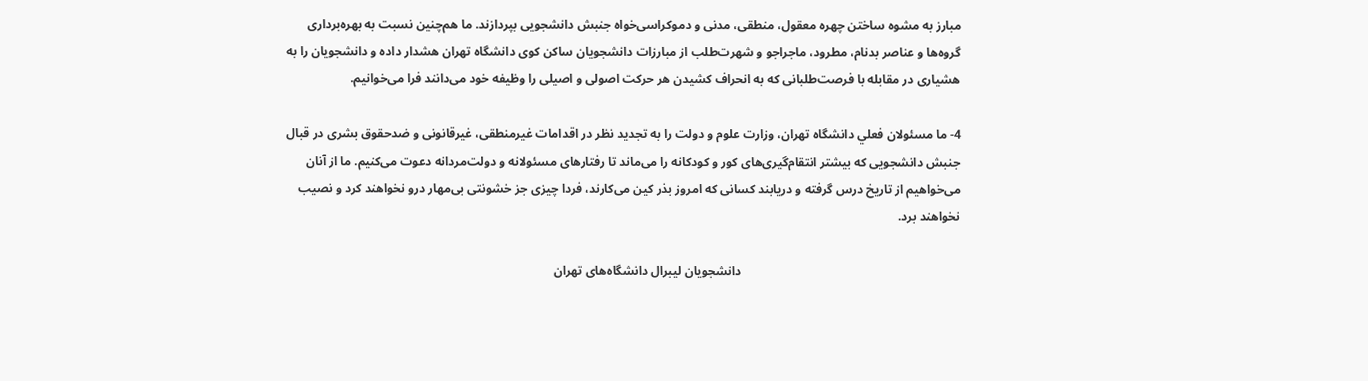مبارز به مشوه ساختن چهره معقول، منطقی، مدنی و دموكراسی‌خواه جنبش دانشجويی بپردازند. ما هم‌چنين نسبت به بهره‌برداری گروه‌ها و عناصر بدنام، مطرود، ماجراجو و شهرت‌طلب از مبارزات دانشجويان ساكن كوی دانشگاه تهران هشدار داده و دانشجويان را به هشياری در مقابله با فرصت‌طلبانی كه به انحراف كشيدن هر حركت اصولی و اصيلی را وظيفه خود می‌دانند فرا می‌خوانيم.

4- ما مسئولان فعلي دانشگاه تهران، وزارت علوم و دولت را به تجديد نظر در اقدامات غيرمنطقی، غيرقانونی و ضدحقوق بشری در قبال جنبش دانشجويی كه بيشتر انتقام‌گيری‌های كور و كودكانه را می‌ماند تا رفتارهای مسئولانه و دولت‌مردانه دعوت می‌كنيم. ما از آنان می‌خواهيم از تاريخ درس گرفته و دريابند كسانی كه امروز بذر كين می‌كارند، فردا چيزی جز خشونتی بی‌مهار درو نخواهند كرد و نصيب نخواهند برد.

                                                                      دانشجویان لیبرال دانشگاه‌های تهران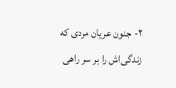۲- جنون عریان مردی که  زندگی‌اش را بر سر راهی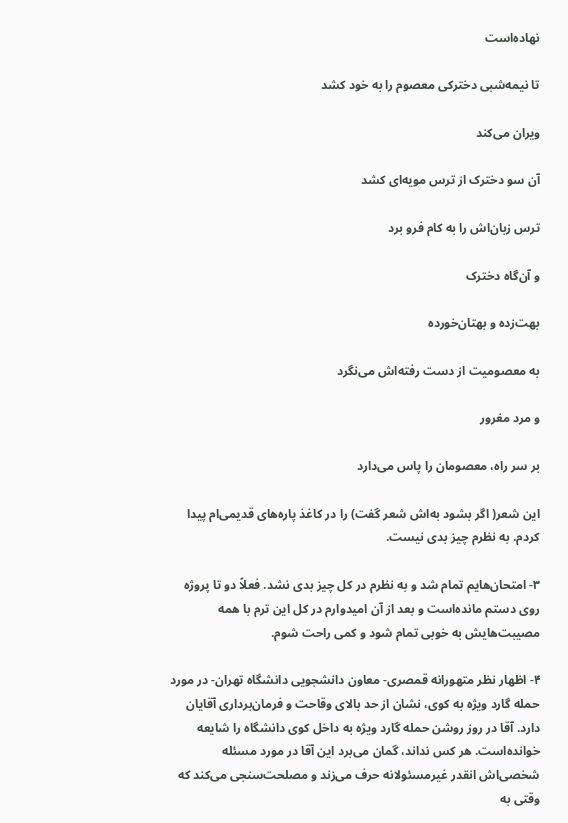نهاد‌ه‌است

تا نیمه‌شبی دخترکی معصوم را به خود کشد

ویران می‌کند

آن سو دخترک از ترس مویه‌ای کشد

ترس زبان‌اش را به کام فرو برد

و آن‌گاه دخترک

بهت‌زده و بهتان‌خورده

به معصومیت از دست رفته‌اش می‌نگرد

و مرد مغرور

بر سر راه، معصومان را پاس می‌دارد

این شعر( اگر بشود به‌اش شعر گفت) را در کاغذ پاره‌های قدیمی‌ام پیدا کردم. به نظرم چیز بدی نیست.

۳- امتحان‌هایم تمام شد و به نظرم در کل چیز بدی نشد. فعلاً دو تا پروژه روی دستم مانده‌است و بعد از آن امیدوارم در کل این ترم با همه مصیبت‌هایش به خوبی تمام شود و کمی راحت‌ شوم.

۴- اظهار نظر متهورانه قمصری- معاون دانشجویی دانشگاه تهران- در مورد حمله گارد ویژه به کوی، نشان از حد بالای وقاحت و فرمان‌برداری آقایان دارد. آقا در روز روشن حمله گارد ویژه به داخل کوی دانشگاه را شایعه خوانده‌است. هر کس نداند، گمان می‌برد این آقا در مورد مسئله شخصی‌اش انقدر غیرمسئولانه حرف می‌زند و مصلحت‌سنجی می‌کند که وقتی به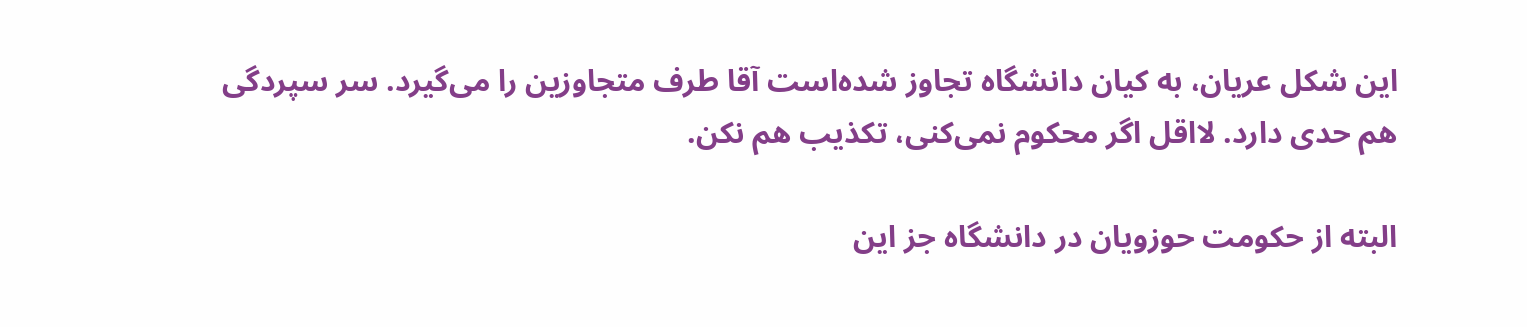این شکل عریان، به کیان دانشگاه تجاوز شده‌است آقا طرف متجاوزین را می‌گیرد. سر سپردگی هم حدی دارد. لااقل اگر محکوم نمی‌کنی، تکذیب هم نکن.

البته از حکومت حوزویان در دانشگاه جز این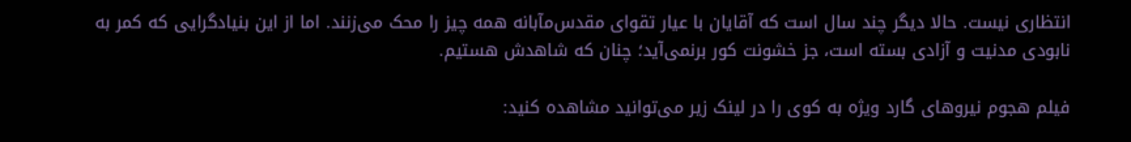انتظاری نیست. حالا دیگر چند سال است که آقایان با عیار تقوای مقدس‌‌مآبانه همه چیز را محک می‌زنند. اما از این بنیادگرایی که کمر به نابودی مدنیت و آزادی بسته است، جز خشونت کور برنمی‌آید؛ چنان که شاهدش هستیم.

فیلم هجوم نیروهای گارد ویژه به کوی را در لینک زیر می‌توانید مشاهده کنید: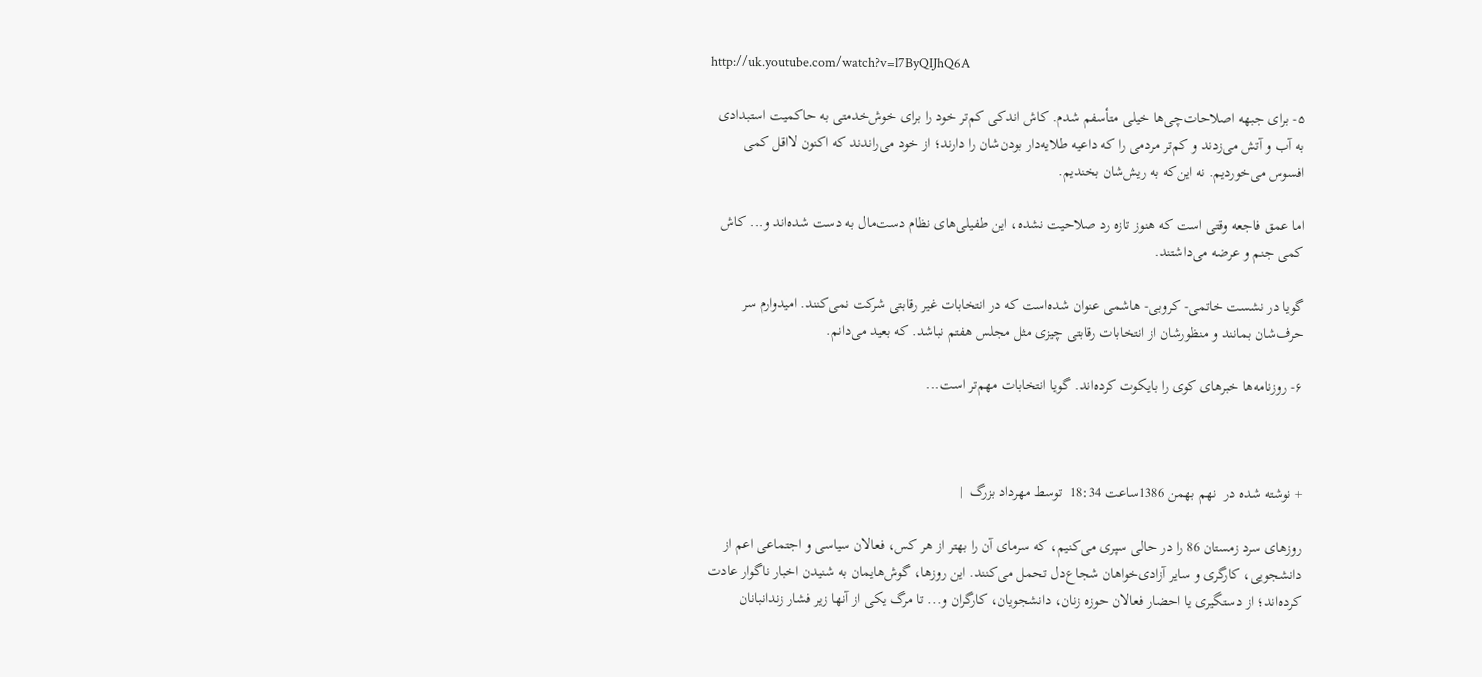http://uk.youtube.com/watch?v=l7ByQIJhQ6A

۵- برای جبهه اصلاحات‌چی‌ها خیلی متأسفم شدم. کاش اندکی کم‌تر خود را برای خوش‌خدمتی به حاکمیت استبدادی به آب و آتش می‌زدند و کم‌تر مردمی را که داعیه‌ طلایه‌دار بودن‌شان را دارند؛ از خود می‌راندند که اکنون لااقل کمی افسوس می‌خوردیم. نه این‌که به ریش‌شان بخندیم.

اما عمق فاجعه وقتی است که هنوز تازه رد صلاحیت نشده، این طفیلی‌های نظام دست‌مال به دست شده‌اند و... کاش کمی جنم و عرضه می‌داشتند.

گویا در نشست خاتمی- کروبی- هاشمی عنوان شده‌است که در انتخابات غیر رقابتی شرکت نمی‌کنند. امیدوارم سر حرف‌شان بمانند و منظورشان از انتخابات رقابتی چیزی مثل مجلس هفتم نباشد. که بعید می‌دانم.

۶- روزنامه‌ها خبرهای کوی را بایکوت کرده‌اند. گویا انتخابات مهم‌تر است...



+ نوشته شده در  نهم بهمن 1386ساعت 18:34  توسط مهرداد بزرگ  |

روزهای سرد زمستان 86 را در حالی سپری می‌کنیم، که سرمای آن را بهتر از هر کس، فعالان سیاسی و اجتماعی اعم از دانشجویی، کارگری و سایر آزادی‌خواهان شجاع‌دل تحمل می‌کنند. این روزها، گوش‌هایمان به شنیدن اخبار ناگوار عادت کرده‌اند؛ از دستگیری یا احضار فعالان حوزه زنان، دانشجویان، کارگران و... تا مرگ یکی از آنها زیر فشار زندانبانان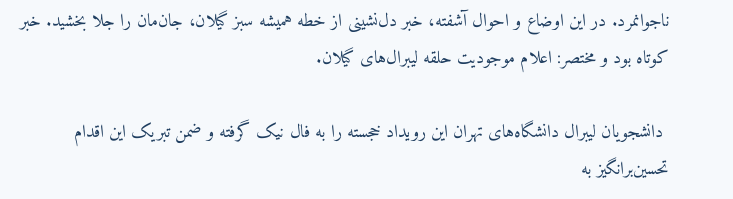ناجوانمرد. در این اوضاع و احوال آشفته، خبر دل‌نشینی از خطه همیشه سبز گیلان، جان‌مان را جلا بخشید. خبر کوتاه بود و مختصر: اعلام موجودیت حلقه لیبرال‌های گیلان.

 دانشجویان لیبرال دانشگاه‌های تهران این رویداد خجسته را به فال نیک گرفته و ضمن تبریک این اقدام تحسین‌برانگیز به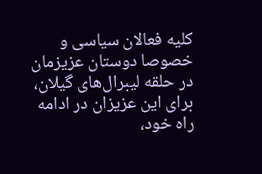کلیه فعالان سیاسی و خصوصا دوستان عزیزمان در حلقه لیبرال‌های گیلان، برای این عزیزان در ادامه راه خود،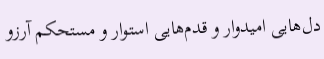دل‌هایی امیدوار و قدم‌هایی استوار و مستحکم آرزو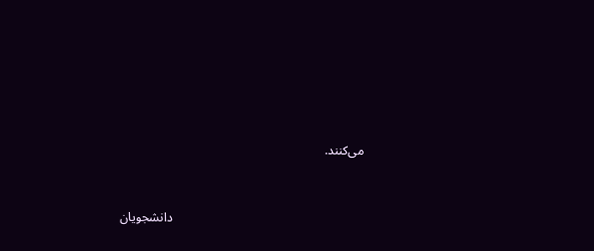می‌کنند.



                                                             دانشجویان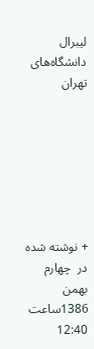لیبرال دانشگاه‌های تهران







+ نوشته شده در  چهارم بهمن 1386ساعت 12:40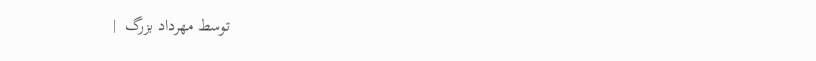توسط مهرداد بزرگ  |